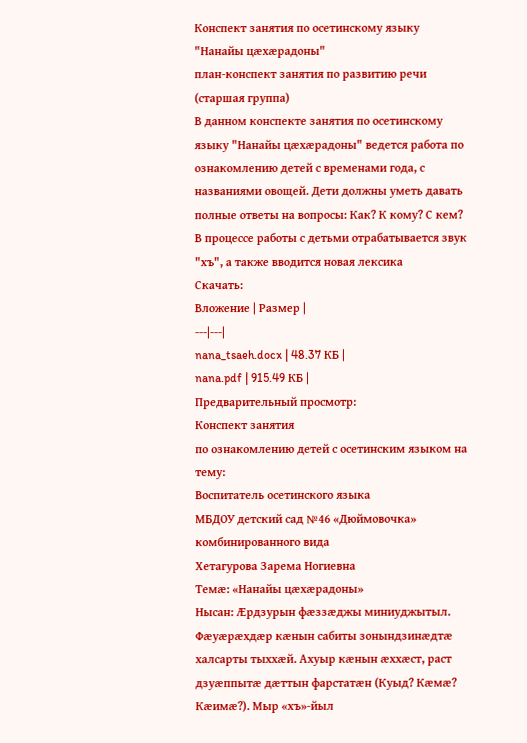Конспект занятия по осетинскому языку "Нанайы цæхæрадоны"
план-конспект занятия по развитию речи (старшая группа)
В данном конспекте занятия по осетинскому языку "Нанайы цæхæрадоны" ведется работа по ознакомлению детей с временами года, с названиями овощей. Дети должны уметь давать полные ответы на вопросы: Как? К кому? С кем? В процессе работы с детьми отрабатывается звук "хъ", а также вводится новая лексика
Скачать:
Вложение | Размер |
---|---|
nana_tsaeh.docx | 48.37 КБ |
nana.pdf | 915.49 КБ |
Предварительный просмотр:
Конспект занятия
по ознакомлению детей с осетинским языком на тему:
Воспитатель осетинского языка
МБДОУ детский сад №46 «Дюймовочка»
комбинированного вида
Хетагурова Зарема Ногиевна
Темæ: «Нанайы цæхæрадоны»
Нысан: Æрдзурын фæззæджы миниуджытыл. Фæуæрæхдæр кæнын сабиты зонындзинæдтæ халсарты тыххæй. Ахуыр кæнын æххæст, раст дзуæппытæ дæттын фарстатæн (Куыд? Кæмæ? Кæимæ?). Мыр «хъ»-йыл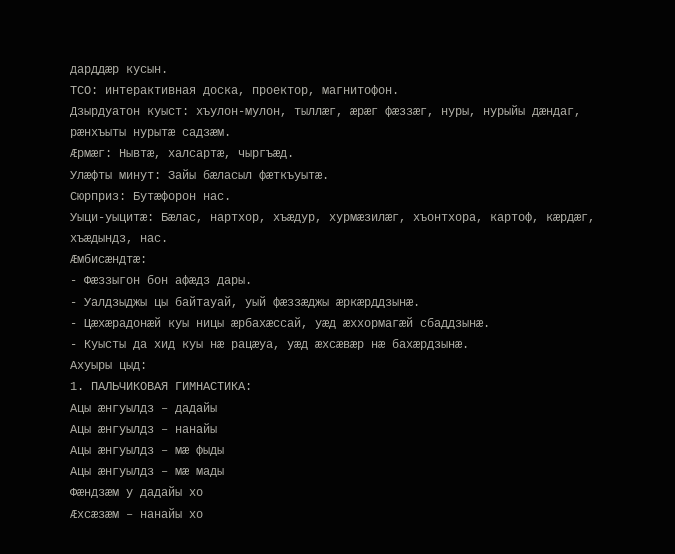дарддæр кусын.
ТСО: интерактивная доска, проектор, магнитофон.
Дзырдуатон куыст: хъулон-мулон, тыллæг, æрæг фæззæг, нуры, нурыйы дæндаг, рæнхъыты нурытæ садзæм.
Æрмæг: Нывтæ, халсартæ, чыргъæд.
Улæфты минут: Зайы бæласыл фæткъуытæ.
Сюрприз: Бутæфорон нас.
Уыци-уыцитæ: Бæлас, нартхор, хъæдур, хурмæзилæг, хъонтхора, картоф, кæрдæг, хъæдындз, нас.
Æмбисæндтæ:
- Фæззыгон бон афæдз дары.
- Уалдзыджы цы байтауай, уый фæззæджы æркæрддзынæ.
- Цæхæрадонæй куы ницы æрбахæссай, уæд æххормагæй сбаддзынæ.
- Куысты да хид куы нæ рацæуа, уæд æхсæвæр нæ бахæрдзынæ.
Ахуыры цыд:
1. ПАЛЬЧИКОВАЯ ГИМНАСТИКА:
Ацы æнгуылдз – дадайы
Ацы æнгуылдз – нанайы
Ацы æнгуылдз – мæ фыды
Ацы æнгуылдз – мæ мады
Фæндзæм у дадайы хо
Æхсæзæм – нанайы хо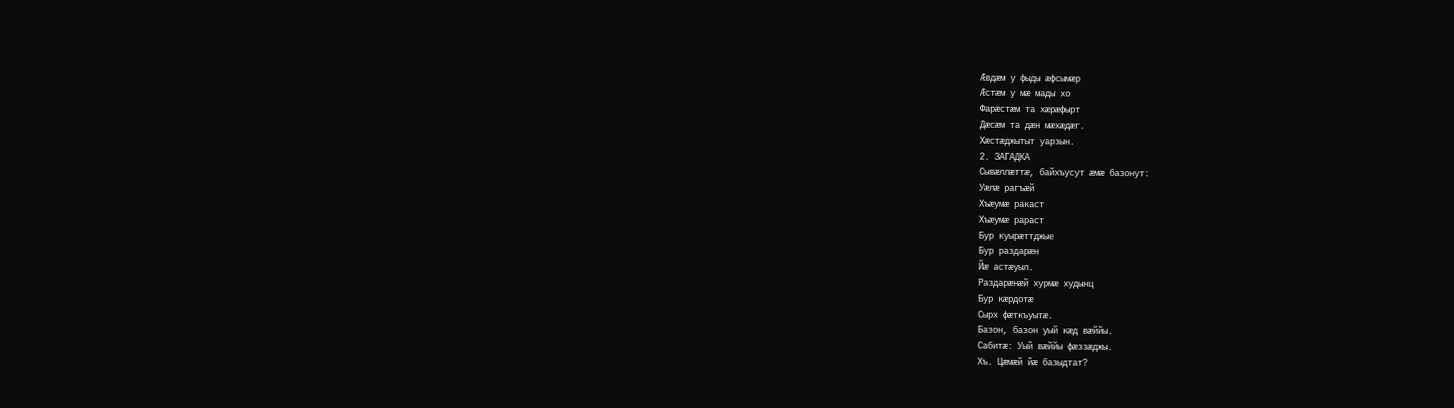Æвдæм у фыды æфсымæр
Æстæм у мæ мады хо
Фарæстæм та хæрæфырт
Дæсæм та дæн мæхæдæг.
Хæстæджытыт уарзын.
2. ЗАГАДКА
Сывæллæттæ, байхъусут æмæ базонут:
Уæлæ рагъæй
Хъæумæ ракаст
Хъæумæ рараст
Бур куырæттджые
Бур раздарæн
Йæ астæуыл.
Раздарæнæй хурмæ худынц
Бур кæрдотæ
Сырх фæткъуытæ.
Базон, базон уый кæд вæййы.
Сабитæ: Уый вæййы фæззæджы.
Хъ. Цæмæй йæ базыдтат?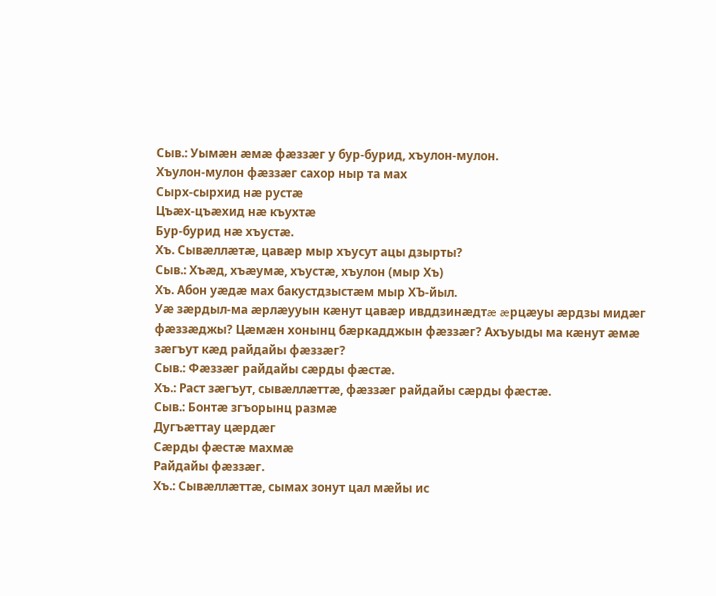Сыв.: Уымæн æмæ фæззæг у бур-бурид, хъулон-мулон.
Хъулон-мулон фæззæг сахор ныр та мах
Сырх-сырхид нæ рустæ
Цъæх-цъæхид нæ къухтæ
Бур-бурид нæ хъустæ.
Хъ. Сывæллæтæ, цавæр мыр хъусут ацы дзырты?
Сыв.: Хъæд, хъæумæ, хъустæ, хъулон (мыр Хъ)
Хъ. Абон уæдæ мах бакустдзыстæм мыр ХЪ-йыл.
Уæ зæрдыл-ма æрлæууын кæнут цавæр ивддзинæдтæ æрцæуы æрдзы мидæг фæззæджы? Цæмæн хонынц бæркадджын фæззæг? Ахъуыды ма кæнут æмæ зæгъут кæд райдайы фæззæг?
Сыв.: Фæззæг райдайы сæрды фæстæ.
Хъ.: Раст зæгъут, сывæллæттæ, фæззæг райдайы сæрды фæстæ.
Сыв.: Бонтæ згъорынц размæ
Дугъæттау цæрдæг
Сæрды фæстæ махмæ
Райдайы фæззæг.
Хъ.: Сывæллæттæ, сымах зонут цал мæйы ис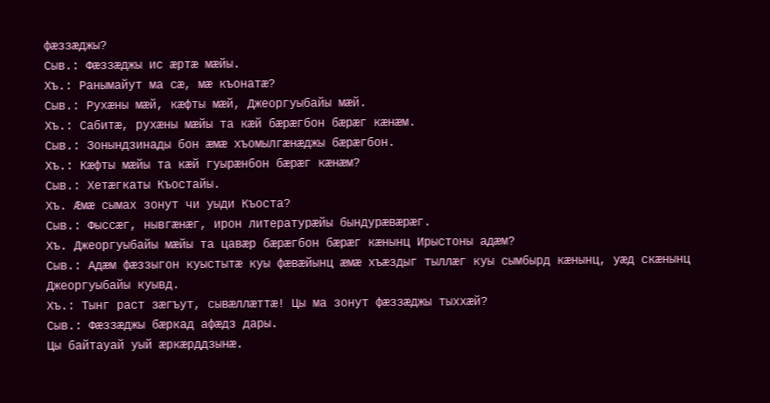фæззæджы?
Сыв.: Фæззæджы ис æртæ мæйы.
Хъ.: Ранымайут ма сæ, мæ къонатæ?
Сыв.: Рухæны мæй, кæфты мæй, Джеоргуыбайы мæй.
Хъ.: Сабитæ, рухæны мæйы та кæй бæрæгбон бæрæг кæнæм.
Сыв.: Зонындзинады бон æмæ хъомылгæнæджы бæрæгбон.
Хъ.: Кæфты мæйы та кæй гуырæнбон бæрæг кæнæм?
Сыв.: Хетæгкаты Къостайы.
Хъ. Æмæ сымах зонут чи уыди Къоста?
Сыв.: Фыссæг, нывгæнæг, ирон литературæйы бындурæвæрæг.
Хъ. Джеоргуыбайы мæйы та цавæр бæрæгбон бæрæг кæнынц Ирыстоны адæм?
Сыв.: Адæм фæззыгон куыстытæ куы фæвæйынц æмæ хъæздыг тыллæг куы сымбырд кæнынц, уæд скæнынц Джеоргуыбайы куывд.
Хъ.: Тынг раст зæгъут, сывæллæттæ! Цы ма зонут фæззæджы тыххæй?
Сыв.: Фæззæджы бæркад афæдз дары.
Цы байтауай уый æркæрддзынæ.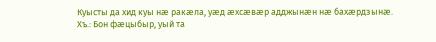Куысты да хид куы нæ ракæла, уæд æхсæвæр адджынæн нæ бахæрдзынæ.
Хъ.: Бон фæцыбыр, уый та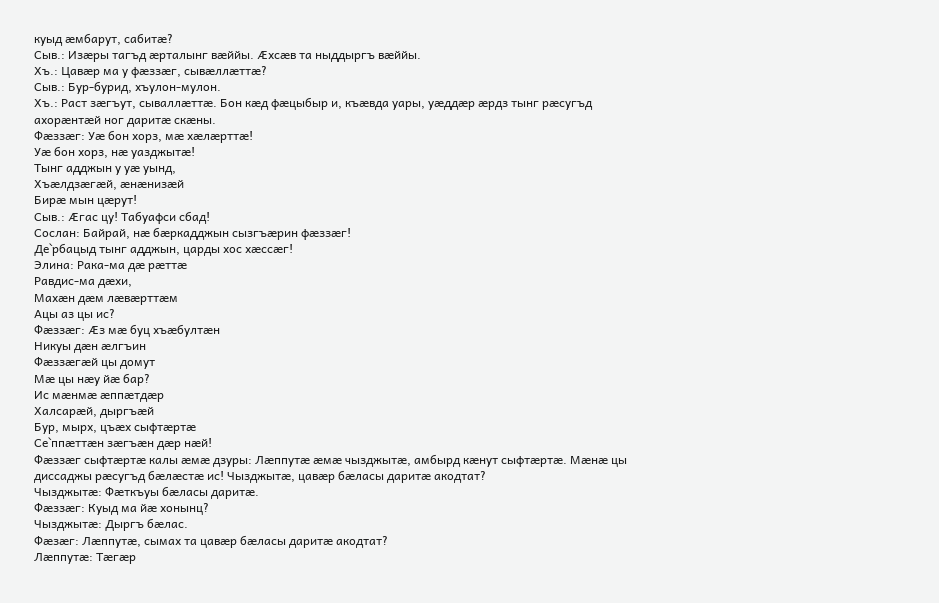куыд æмбарут, сабитæ?
Сыв.: Изæры тагъд æрталынг вæййы. Æхсæв та ныддыргъ вæййы.
Хъ.: Цавæр ма у фæззæг, сывæллæттæ?
Сыв.: Бур-бурид, хъулон-мулон.
Хъ.: Раст зæгъут, сываллæттæ. Бон кæд фæцыбыр и, къæвда уары, уæддæр æрдз тынг рæсугъд ахорæнтæй ног даритæ скæны.
Фæззæг: Уæ бон хорз, мæ хæлæрттæ!
Уæ бон хорз, нæ уазджытæ!
Тынг адджын у уæ уынд,
Хъæлдзæгæй, æнæнизæй
Бирæ мын цæрут!
Сыв.: Æгас цу! Табуафси сбад!
Сослан: Байрай, нæ бæркадджын сызгъæрин фæззæг!
Де`рбацыд тынг адджын, царды хос хæссæг!
Элина: Рака-ма дæ рæттæ
Равдис-ма дæхи,
Махæн дæм лæвæрттæм
Ацы аз цы ис?
Фæззæг: Æз мæ буц хъæбултæн
Никуы дæн æлгъин
Фæззæгæй цы домут
Мæ цы нæу йæ бар?
Ис мæнмæ æппæтдæр
Халсарæй, дыргъæй
Бур, мырх, цъæх сыфтæртæ
Се`ппæттæн зæгъæн дæр нæй!
Фæззæг сыфтæртæ калы æмæ дзуры: Лæппутæ æмæ чызджытæ, амбырд кæнут сыфтæртæ. Мæнæ цы диссаджы рæсугъд бæлæстæ ис! Чызджытæ, цавæр бæласы даритæ акодтат?
Чызджытæ: Фæткъуы бæласы даритæ.
Фæззæг: Куыд ма йæ хонынц?
Чызджытæ: Дыргъ бæлас.
Фæзæг: Лæппутæ, сымах та цавæр бæласы даритæ акодтат?
Лæппутæ: Тæгæр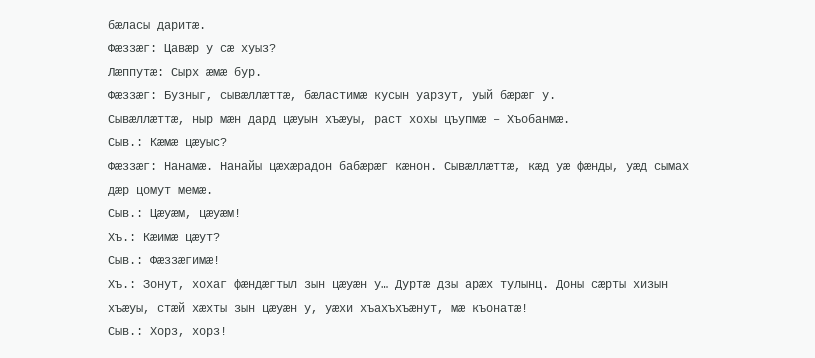бæласы даритæ.
Фæззæг: Цавæр у сæ хуыз?
Лæппутæ: Сырх æмæ бур.
Фæззæг: Бузныг, сывæллæттæ, бæластимæ кусын уарзут, уый бæрæг у.
Сывæллæттæ, ныр мæн дард цæуын хъæуы, раст хохы цъупмæ – Хъобанмæ.
Сыв.: Кæмæ цæуыс?
Фæззæг: Нанамæ. Нанайы цæхæрадон бабæрæг кæнон. Сывæллæттæ, кæд уæ фæнды, уæд сымах дæр цомут мемæ.
Сыв.: Цæуæм, цæуæм!
Хъ.: Кæимæ цæут?
Сыв.: Фæззæгимæ!
Хъ.: Зонут, хохаг фæндæгтыл зын цæуæн у… Дуртæ дзы арæх тулынц. Доны сæрты хизын хъæуы, стæй хæхты зын цæуæн у, уæхи хъахъхъæнут, мæ къонатæ!
Сыв.: Хорз, хорз!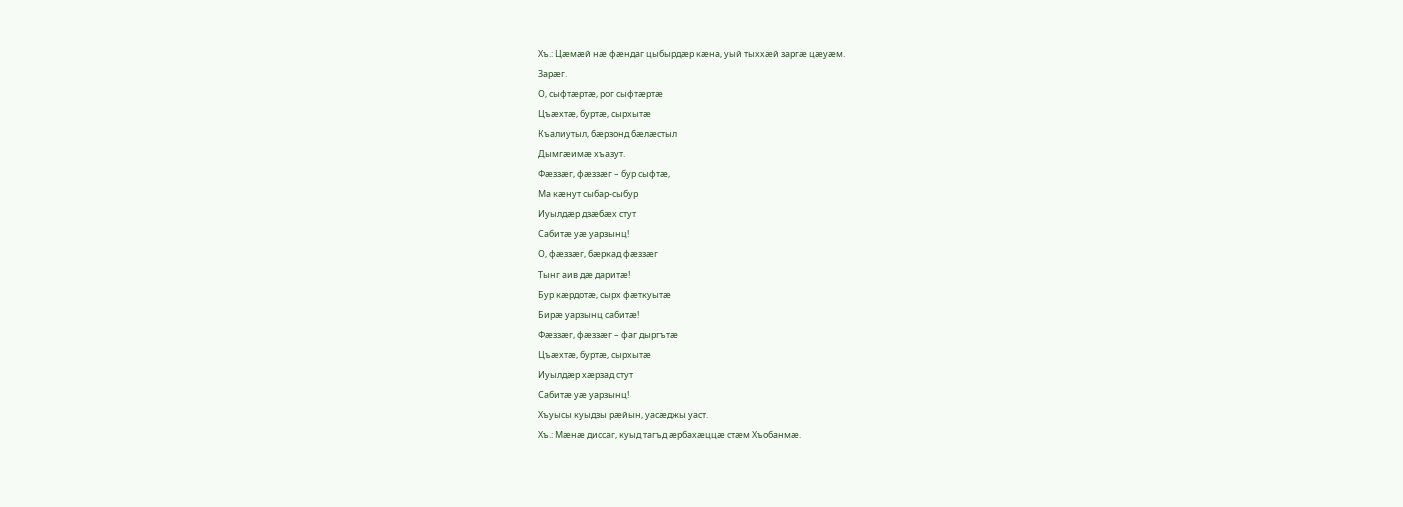Хъ.: Цæмæй нæ фæндаг цыбырдæр кæна, уый тыххæй заргæ цæуæм.
Зарæг.
О, сыфтæртæ, рог сыфтæртæ
Цъæхтæ, буртæ, сырхытæ
Къалиутыл, бæрзонд бæлæстыл
Дымгæимæ хъазут.
Фæззæг, фæззæг – бур сыфтæ,
Ма кæнут сыбар-сыбур
Иуылдæр дзæбæх стут
Сабитæ уæ уарзынц!
О, фæззæг, бæркад фæззæг
Тынг аив дæ даритæ!
Бур кæрдотæ, сырх фæткуытæ
Бирæ уарзынц сабитæ!
Фæззæг, фæззæг – фаг дыргътæ
Цъæхтæ, буртæ, сырхытæ
Иуылдæр хæрзад стут
Сабитæ уæ уарзынц!
Хъуысы куыдзы рæйын, уасæджы уаст.
Хъ.: Мæнæ диссаг, куыд тагъд æрбахæццæ стæм Хъобанмæ.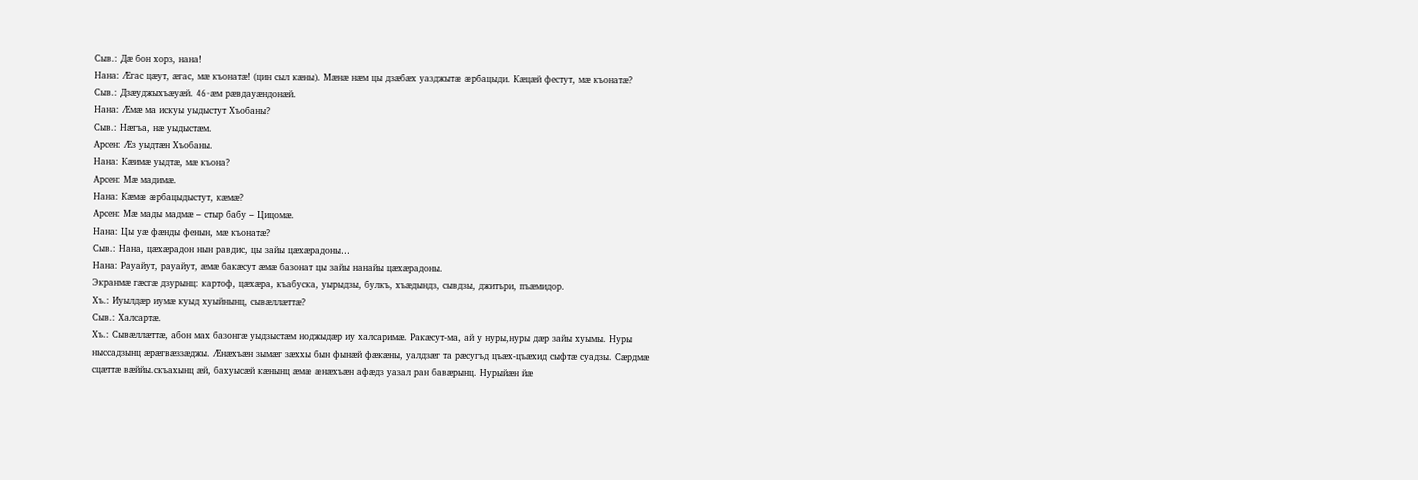Сыв.: Дæ бон хорз, нана!
Нана: Æгас цæут, æгас, мæ къонатæ! (цин сыл кæны). Мæнæ нæм цы дзæбæх уазджытæ æрбацыди. Кæцæй фестут, мæ къонатæ?
Сыв.: Дзæуджыхъæуæй. 46-æм рæвдауæндонæй.
Нана: Æмæ ма искуы уыдыстут Хъобаны?
Сыв.: Нæгъа, нæ уыдыстæм.
Арсен: Æз уыдтæн Хъобаны.
Нана: Кæимæ уыдтæ, мæ къона?
Арсен: Мæ мадимæ.
Нана: Кæмæ æрбацыдыстут, кæмæ?
Арсен: Мæ мады мадмæ – стыр бабу – Цицомæ.
Нана: Цы уæ фæнды фенын, мæ къонатæ?
Сыв.: Нана, цæхæрадон нын равдис, цы зайы цæхæрадоны…
Нана: Рауайут, рауайут, æмæ бакæсут æмæ базонат цы зайы нанайы цæхæрадоны.
Экранмæ гæсгæ дзурынц: картоф, цæхæра, къабуска, уырыдзы, булкъ, хъæдындз, сывдзы, джитъри, пъæмидор.
Хъ.: Иуылдæр иумæ куыд хуыйнынц, сывæллæттæ?
Сыв.: Халсартæ.
Хъ.: Сывæллæттæ, абон мах базонгæ уыдзыстæм ноджыдæр иу халсаримæ. Ракæсут-ма, ай у нуры,нуры дæр зайы хуымы. Нуры ныссадзынц æрæгвæззæджы. Æнæхъæн зымæг зæххы бын фынæй фæкæны, уалдзæг та рæсугъд цъæх-цъæхид сыфтæ суадзы. Сæрдмæ сцæттæ вæййы.скъахынц æй, бахуысæй кæнынц æмæ æнæхъæн афæдз уазал ран бавæрынц. Нурыйæн йæ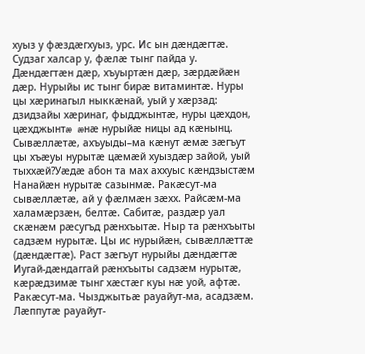хуыз у фæздæгхуыз, урс. Ис ын дæндæгтæ. Судзаг халсар у, фæлæ тынг пайда у. Дæндæгтæн дæр, хъуыртæн дæр, зæрдæйæн дæр. Нурыйы ис тынг бирæ витаминтæ. Нуры цы хæринагыл ныккæнай, уый у хæрзад: дзидзайы хæринаг, фыдджынтæ, нуры цæхдон, цæхджынтæ æнæ нурыйæ ницы ад кæнынц.
Сывæллæтæ, ахъуыды–ма кæнут æмæ зæгъут цы хъæуы нурытæ цæмæй хуыздæр зайой, уый тыххæй?Уæдæ абон та мах аххуыс кæндзыстæм Нанайæн нурытæ сазынмæ. Ракæсут-ма сывæллæтæ, ай у фæлмæн зæхх. Райсæм-ма халамæрзæн, белтæ. Сабитæ, раздæр уал скæнæм рæсугъд рæнхъытæ. Ныр та рæнхъыты садзæм нурытæ. Цы ис нурыйæн, сывæллæттæ (дæндæгтæ). Раст зæгъут нурыйы дæндæгтæ Иугай-дæндаггай рæнхъыты садзæм нурытæ, кæрæдзимæ тынг хæстæг куы нæ уой, афтæ. Ракæсут-ма. Чызджытьæ рауайут-ма, асадзæм. Лæппутæ рауайут-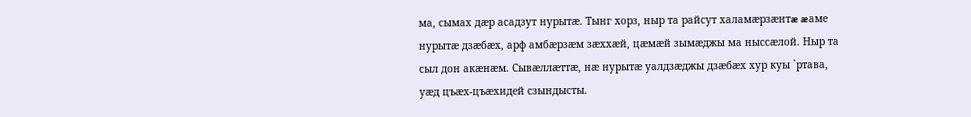ма, сымах дæр асадзут нурытæ. Тынг хорз, ныр та райсут халамæрзæнтæ æаме нурытæ дзæбæх, арф амбæрзæм зæххæй, цæмæй зымæджы ма ныссæлой. Ныр та сыл дон акæнæм. Сывæллæттæ, нæ нурытæ уалдзæджы дзæбæх хур куы `ртава, уæд цъæх-цъæхидей сзындысты.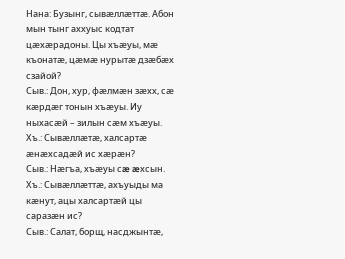Нана: Бузынг, сывæллæттæ. Абон мын тынг аххуыс кодтат цæхæрадоны. Цы хъæуы, мæ къонатæ, цæмæ нурытæ дзæбæх сзайой?
Сыв.: Дон, хур, фæлмæн зæхх, сæ кæрдæг тонын хъæуы. Иу ныхасæй – зилын сæм хъæуы.
Хъ.: Сывæллæтæ, халсартæ æнæхсадæй ис хæрæн?
Сыв.: Нæгъа, хъæуы сæ æхсын.
Хъ.: Сывæллæттæ, ахъуыды ма кæнут, ацы халсартæй цы саразæн ис?
Сыв.: Салат, борщ, насджынтæ,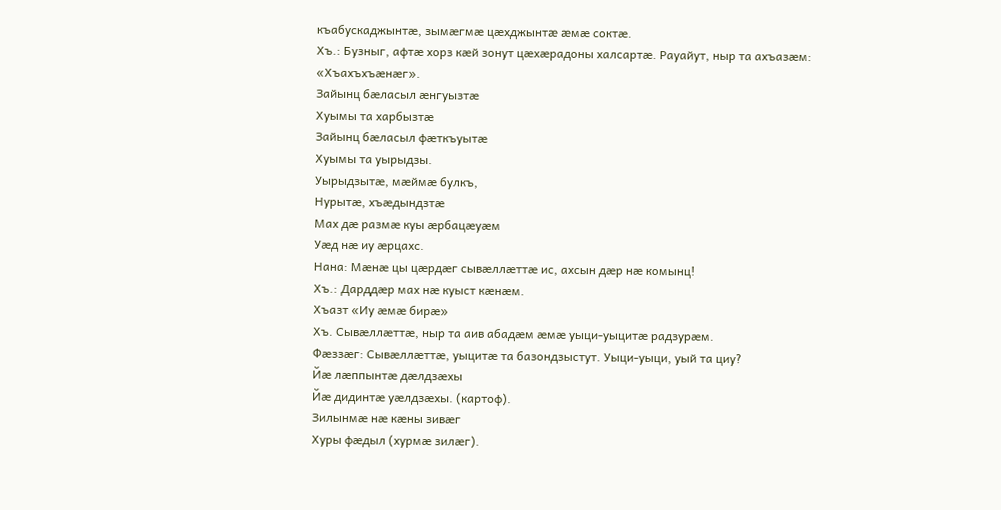къабускаджынтæ, зымæгмæ цæхджынтæ æмæ соктæ.
Хъ.: Бузныг, афтæ хорз кæй зонут цæхæрадоны халсартæ. Рауайут, ныр та ахъазæм:
«Хъахъхъæнæг».
Зайынц бæласыл æнгуызтæ
Хуымы та харбызтæ
Зайынц бæласыл фæткъуытæ
Хуымы та уырыдзы.
Уырыдзытæ, мæймæ булкъ,
Нурытæ, хъæдындзтæ
Мах дæ размæ куы æрбацæуæм
Уæд нæ иу æрцахс.
Нана: Мæнæ цы цæрдæг сывæллæттæ ис, ахсын дæр нæ комынц!
Хъ.: Дарддæр мах нæ куыст кæнæм.
Хъазт «Иу æмæ бирæ»
Хъ. Сывæллæттæ, ныр та аив абадæм æмæ уыци-уыцитæ радзурæм.
Фæззæг: Сывæллæттæ, уыцитæ та базондзыстут. Уыци-уыци, уый та циу?
Йæ лæппынтæ дæлдзæхы
Йæ дидинтæ уæлдзæхы. (картоф).
Зилынмæ нæ кæны зивæг
Хуры фæдыл (хурмæ зилæг).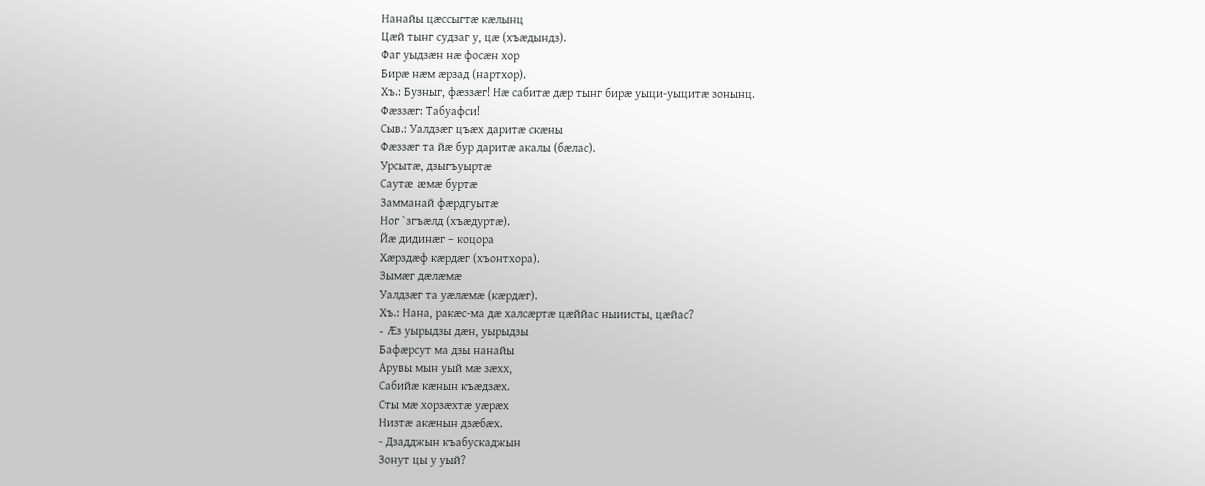Нанайы цæссыгтæ кæлынц
Цæй тынг судзаг у, цæ (хъæдындз).
Фаг уыдзæн нæ фосæн хор
Бирæ нæм æрзад (нартхор).
Хъ.: Бузныг, фæззæг! Нæ сабитæ дæр тынг бирæ уыци-уыцитæ зонынц.
Фæззæг: Табуафси!
Сыв.: Уалдзæг цъæх даритæ скæны
Фæззæг та йæ бур даритæ акалы (бæлас).
Урсытæ, дзыгъуыртæ
Саутæ æмæ буртæ
Замманай фæрдгуытæ
Ног `згъæлд (хъæдуртæ).
Йæ дидинæг – коцора
Хæрздæф кæрдæг (хъонтхора).
Зымæг дæлæмæ
Уалдзæг та уæлæмæ (кæрдæг).
Хъ.: Нана, ракæс-ма дæ халсæртæ цæййас ныиисты, цæйас?
- Æз уырыдзы дæн, уырыдзы
Бафæрсут ма дзы нанайы
Арувы мын уый мæ зæхх,
Сабийæ кæнын къæдзæх.
Сты мæ хорзæхтæ уæрæх
Низтæ акæнын дзæбæх.
- Дзадджын къабускаджын
Зонут цы у уый?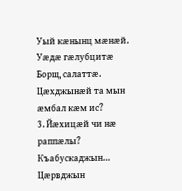Уый кæнынц мæнæй.
Уæдæ гæлубцитæ
Борщ, салаттæ.
Цæхджынæй та мын æмбал кæм ис?
3. Йæхицæй чи нæ раппæлы?
Къабускаджын… Цæрвджын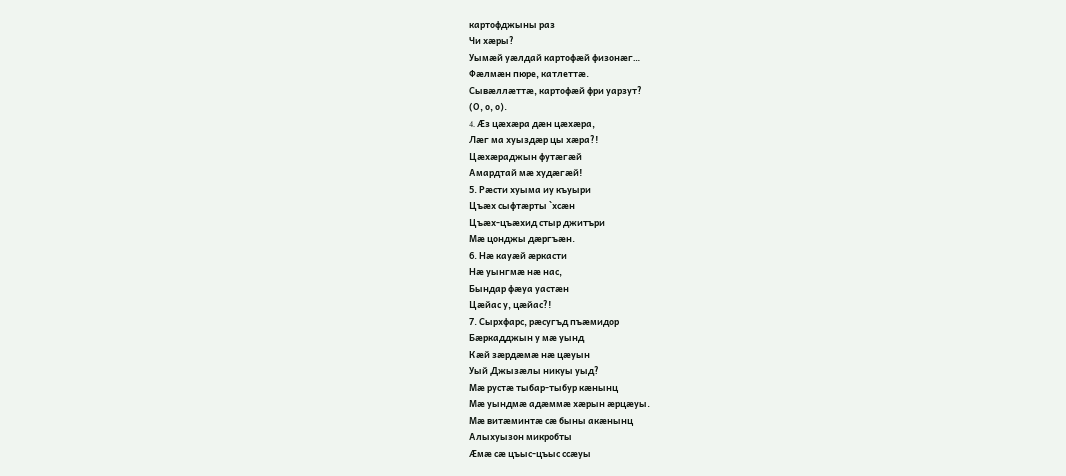картофджыны раз
Чи хæры?
Уымæй уæлдай картофæй физонæг…
Фæлмæн пюре, катлеттæ.
Сывæллæттæ, картофæй фри уарзут?
(О, о, о).
4. Æз цæхæра дæн цæхæра,
Лæг ма хуыздæр цы хæра?!
Цæхæраджын футæгæй
Амардтай мæ худæгæй!
5. Рæсти хуыма иу къуыри
Цъæх сыфтæрты `хсæн
Цъæх-цъæхид стыр джитъри
Мæ цонджы дæргъæн.
6. Нæ кауæй æркасти
Нæ уынгмæ нæ нас,
Бындар фæуа уастæн
Цæйас у, цæйас?!
7. Сырхфарс, рæсугъд пъæмидор
Бæркадджын у мæ уынд
Кæй зæрдæмæ нæ цæуын
Уый Джызæлы никуы уыд?
Мæ рустæ тыбар-тыбур кæнынц
Мæ уындмæ адæммæ хæрын æрцæуы.
Мæ витæминтæ сæ быны акæнынц
Алыхуызон микробты
Æмæ сæ цъыс-цъыс ссæуы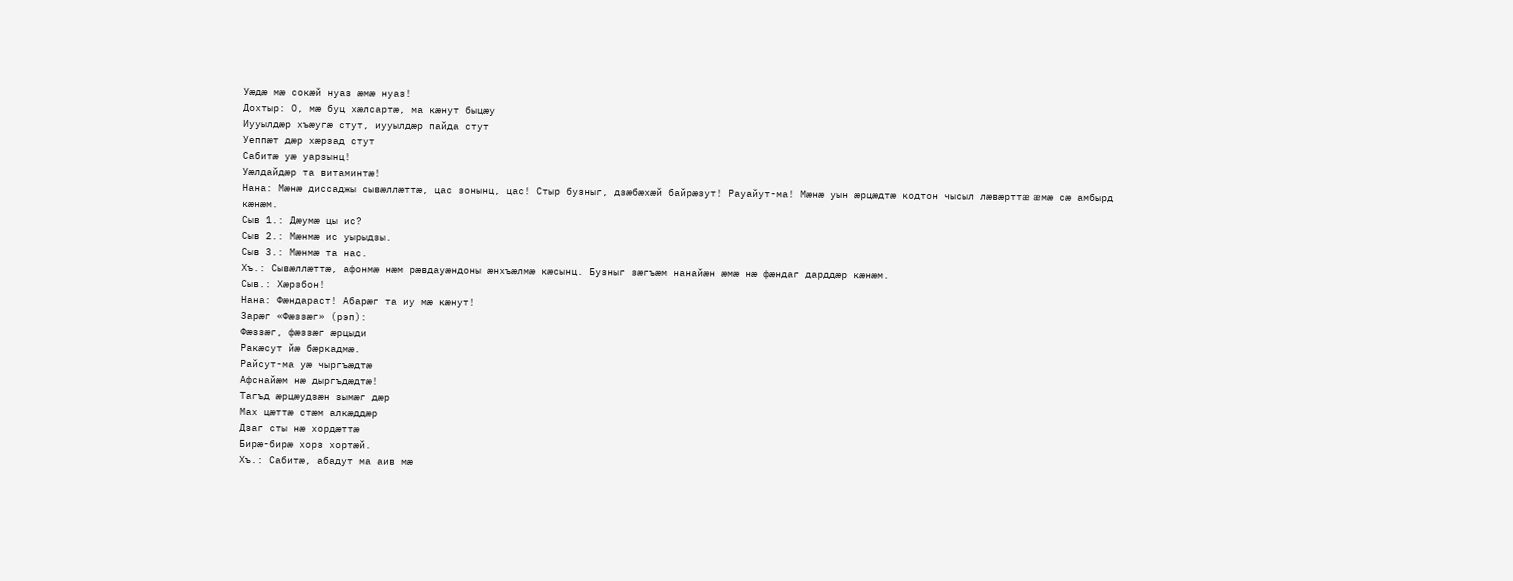Уæдæ мæ сокæй нуаз æмæ нуаз!
Дохтыр: О, мæ буц хæлсартæ, ма кæнут быцæу
Иууылдæр хъæугæ стут, иууылдæр пайда стут
Уеппæт дæр хæрзад стут
Сабитæ уæ уарзынц!
Уæлдайдæр та витаминтæ!
Нана: Мæнæ диссаджы сывæллæттæ, цас зонынц, цас! Стыр бузныг, дзæбæхæй байрæзут! Рауайут-ма! Мæнæ уын æрцæдтæ кодтон чысыл лæвæрттæ æмæ сæ амбырд кæнæм.
Сыв 1.: Дæумæ цы ис?
Сыв 2.: Мæнмæ ис уырыдзы.
Сыв 3.: Мæнмæ та нас.
Хъ.: Сывæллæттæ, афонмæ нæм рæвдауæндоны æнхъæлмæ кæсынц. Бузныг зæгъæм нанайæн æмæ нæ фæндаг дарддæр кæнæм.
Сыв.: Хæрзбон!
Нана: Фæндараст! Абарæг та иу мæ кæнут!
Зарæг «Фæззæг» (рэп):
Фæззæг, фæззæг æрцыди
Ракæсут йæ бæркадмæ.
Райсут-ма уæ чыргъæдтæ
Афснайæм нæ дыргъдæдтæ!
Тагъд æрцæудзæн зымæг дæр
Мах цæттæ стæм алкæддæр
Дзаг сты нæ хордæттæ
Бирæ-бирæ хорз хортæй.
Хъ.: Сабитæ, абадут ма аив мæ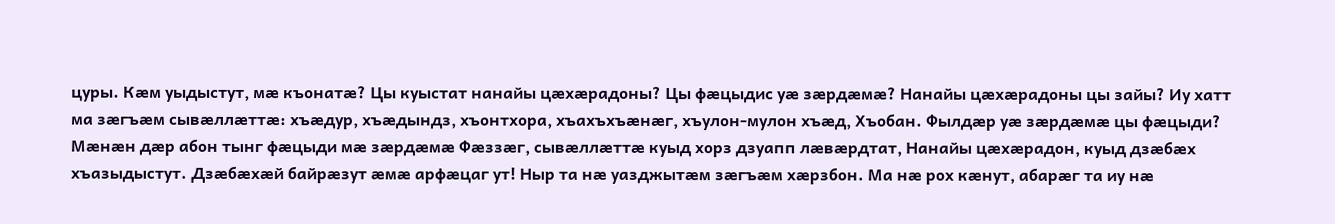цуры. Кæм уыдыстут, мæ къонатæ? Цы куыстат нанайы цæхæрадоны? Цы фæцыдис уæ зæрдæмæ? Нанайы цæхæрадоны цы зайы? Иу хатт ма зæгъæм сывæллæттæ: хъæдур, хъæдындз, хъонтхора, хъахъхъæнæг, хъулон-мулон хъæд, Хъобан. Фылдæр уæ зæрдæмæ цы фæцыди? Мæнæн дæр абон тынг фæцыди мæ зæрдæмæ Фæззæг, сывæллæттæ куыд хорз дзуапп лæвæрдтат, Нанайы цæхæрадон, куыд дзæбæх хъазыдыстут. Дзæбæхæй байрæзут æмæ арфæцаг ут! Ныр та нæ уазджытæм зæгъæм хæрзбон. Ма нæ рох кæнут, абарæг та иу нæ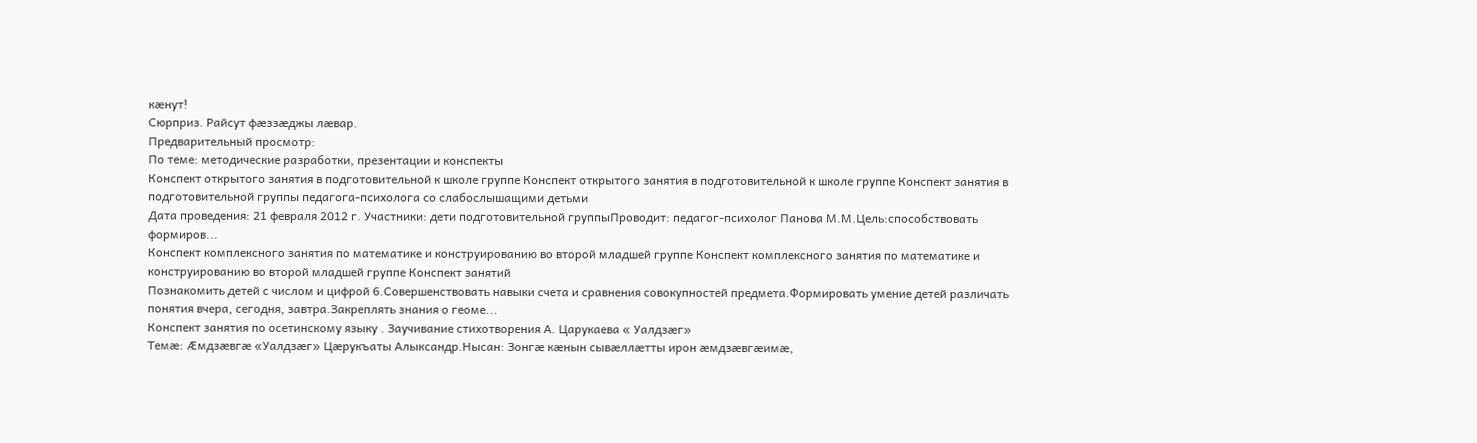кæнут!
Сюрприз. Райсут фæззæджы лæвар.
Предварительный просмотр:
По теме: методические разработки, презентации и конспекты
Конспект открытого занятия в подготовительной к школе группе Конспект открытого занятия в подготовительной к школе группе Конспект занятия в подготовительной группы педагога-психолога со слабослышащими детьми
Дата проведения: 21 февраля 2012 г. Участники: дети подготовительной группыПроводит: педагог-психолог Панова М.М.Цель:способствовать формиров...
Конспект комплексного занятия по математике и конструированию во второй младшей группе Конспект комплексного занятия по математике и конструированию во второй младшей группе Конспект занятий
Познакомить детей с числом и цифрой 6.Совершенствовать навыки счета и сравнения совокупностей предмета.Формировать умение детей различать понятия вчера, сегодня, завтра.Закреплять знания о геоме...
Конспект занятия по осетинскому языку . Заучивание стихотворения А. Царукаева « Уалдзæг»
Темæ: Æмдзæвгæ «Уалдзæг» Цæрукъаты Алыксандр.Нысан: Зонгæ кæнын сывæллæтты ирон æмдзæвгæимæ,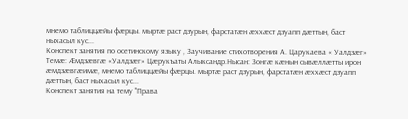мнемо таблиццæйы фæрцы. мыртæ раст дзурын, фарстатæн æххæст дзуапп дæттын, баст ныхасыл кус...
Конспект занятия по осетинскому языку , Заучивание стихотворения А. Царукаева « Уалдзæг»
Темæ: Æмдзæвгæ «Уалдзæг» Цæрукъаты Алыксандр.Нысан: Зонгæ кæнын сывæллæтты ирон æмдзæвгæимæ, мнемо таблиццæйы фæрцы. мыртæ раст дзурын, фарстатæн æххæст дзуапп дæттын, баст ныхасыл кус...
Конспект занятия на тему "Права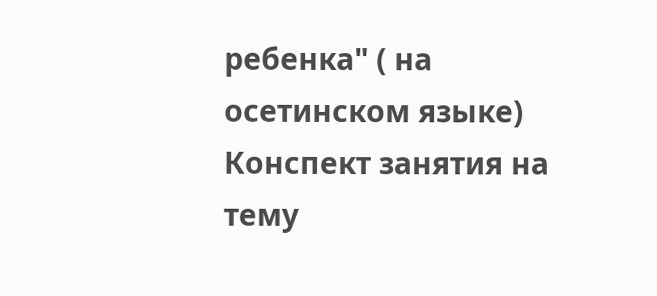ребенка" ( на осетинском языке)
Конспект занятия на тему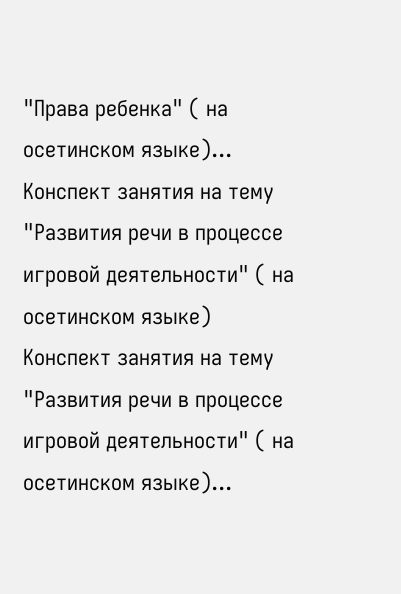"Права ребенка" ( на осетинском языке)...
Конспект занятия на тему "Развития речи в процессе игровой деятельности" ( на осетинском языке)
Конспект занятия на тему "Развития речи в процессе игровой деятельности" ( на осетинском языке)...